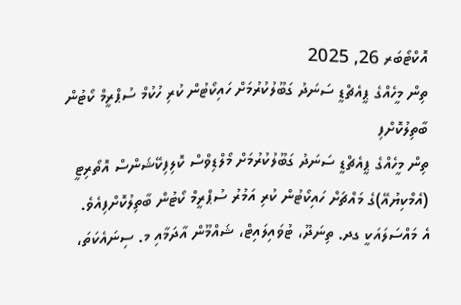އޮކްޓޯބަރ 26, 2025
ތިން މީހެއްގެ ޕީއެޗްޑީ ސަނަދު ގަބޫލުކުރުމަށް ހައިކޯޓުން ކުރި ހުކުމް ސުޕްރީމް ކޯޓުން ބާތިލުކޮށްފި
ތިން މީހެއްގެ ޕީއެޗްޑީ ސަނަދު ގަބޫލުކުރުމަށް މޯލްޑިވްސް ކޮލިފިކޭޝަންސް އޮތޯރިޓީ (އެމްކިޔުއޭ)ގެ މައްޗަށް ހައިކޯޓުން ކުރި އަމުރު ސުޕްރީމް ކޯޓުން ބާތިލުކޮށްފިއެވެ.
އެ މައްސަލައަކީ ގދ. ތިނަދޫ، ޓުވައިލައިޓް، ޝައްމޫން އާދަމާއި މ. ސިނައެކަތަ،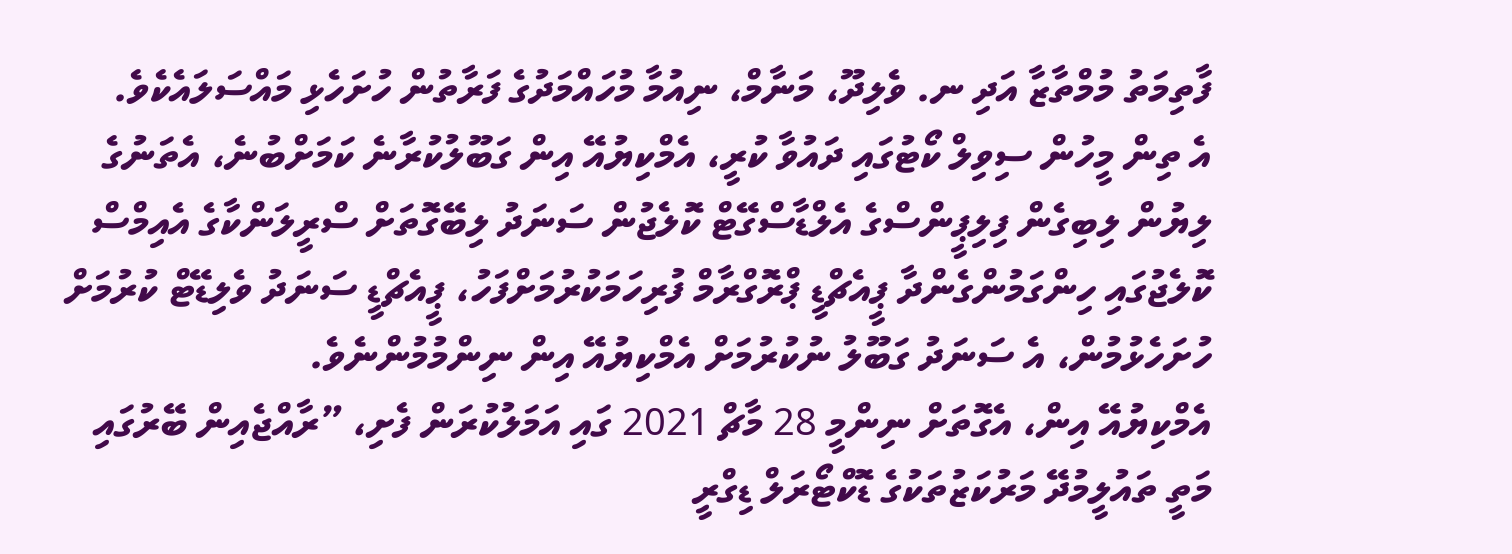ފާތިމަތު މުމްތާޒާ އަދި ނ. ވެލިދޫ، މަނާމް، ނިއުމާ މުހައްމަދުގެ ފަރާތުން ހުށަހެޅި މައްސަލައެކެވެ.
އެ ތިން މީހުން ސިވިލް ކޯޓުގައި ދައުވާ ކުރީ، އެމްކިޔުއޭ އިން ގަބޫލުކުރާނެ ކަމަށްބުނެ، އެތަނުގެ ލިޔުން ލިބިގެން ފިލިޕީންސްގެ އެލްޑާސްގޭޓް ކޮލެޖުން ސަނަދު ލިބޭގޮތަށް ސްރީލަންކާގެ އެއިމްސް ކޮލެޖުގައި ހިންގަމުންގެންދާ ޕީއެޗްޑީ ޕްރޮގްރާމް ފުރިހަމަކުރުމަށްފަހު، ޕީއެޗްޑީ ސަނަދު ވެލިޑޭޓް ކުރުމަށް ހުށަހެޅުމުން، އެ ސަނަދު ގަބޫލު ނުކުރުމަށް އެމްކިޔުއޭ އިން ނިންމުމުންނެވެ.
އެމްކިޔުއޭ އިން، އެގޮތަށް ނިންމީ 28 މާޗް 2021 ގައި އަމަލުކުރަން ފެށި، ”ރާއްޖެއިން ބޭރުގައި މަތީ ތައުލީމުދޭ މަރުކަޒުތަކުގެ ޑޮކްޓޯރަލް ޑިގްރީ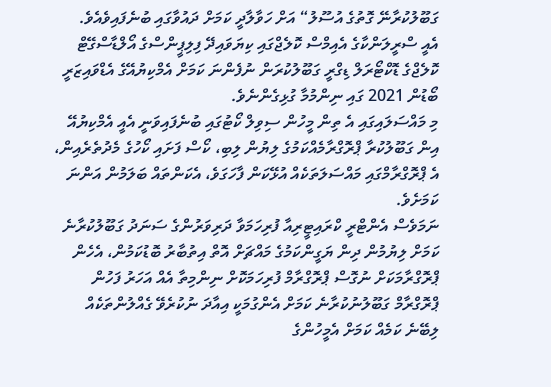ގަބޫލުކުރާނޭ ގޮތުގެ އުސޫލު“ އަށް ހަވާލާދީ ކަމަށް ދައުވާގައި ބުނެފައިވެއެވެ.
އެއީ ސްރީލަންކާގެ އެއިމްސް ކޮލެޖްގައި ކިޔަވައިދޭ ފިލިޕީންސްގެ އޯލްޑާސްގޭޓް ކޮލެޖްގެ ޑޮކްޓޯރަލް ޑިގްރީ ގަބޫލުކުރަން ނުފެންނަ ކަމަށް އެމްކިޔުއޭގެ އެޑްވައިޒަރީ ބޯޑުން 2021 ގައި ނިންމުމާ ގުޅިގެންނެވެ.
މި މައްސަލައިގައި އެ ތިން މީހުން ސިވިލް ކޯޓުގައި ބުނެފައިވަނީ އެއީ އެމްކިޔުއޭ އިން ގަބޫލުކުރާ ޕްރޮގްރާމެއްކަމުގެ ލިޔުން ލިބި، ކޯސް ފަށައި ކޯހުގެ މެދުތެރެއިން، އެ ޕްރޮގްރާމްގައި މައްސަލަތަކެއް އުޅޭކަން ފާހަގަވެ، އެކަންތައް ބަލަމުން އަންނަ ކަމަށެވެ.
ނަމަވެސް އެންޓްރީ ކްރައިޓީރިއާ ފުރިހަމަވާ ދަރިވަރުންގެ ސަނަދު ގަބޫލުކުރާނެ ކަމަށް ލިޔުމުން ދިން ޔަގީންކަމުގެ މައްޗަށް އޮތް އިތުބާރު ބޮޑުކަމުން، އެހެން ޕްރޮގްރާމަކަށް ނުގޮސް ޕްރޮގްރާމް ފުރިހަމަކޮށް ނިންމިތާ އެއް އަހަރު ފަހުން ޕްރޮގްރާމް ގަބޫލުނުކުރާނެ ކަމަށް އެންގުމަކީ އިއާދަ ނުކުރެވޭ ގެއްލުންތަކެއް ލިބޭނެ ކަމެއް ކަމަށް އެމީހުންގެ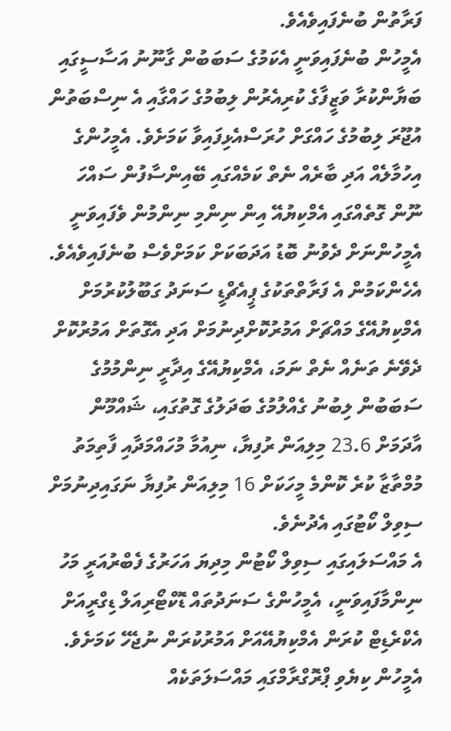ފަރާތުން ބުނެފައިވެއެވެ.
އެމީހުން ބުނެފައިވަނީ އެކަމުގެ ސަބަބުން ގާނޫނު އަސާސީގައި ބަޔާންކުރާ ވަޒީފާގެ ކުރިއެރުން ލިބުމުގެ ހައްގާއި އެ ނިސްބަތުން އުޖޫރަ ލިބުމުގެ ހައްގަށް ހުރަސްއެޅިފައިވާ ކަމަށެވެ. އެމީހުންގެ އިހުމާލެއް އަދި ބާރެއް ނެތް ކަމެއްގައި ބޭއިންސާފުން ސައްހަ ނޫން ގޮތެއްގައި އެމްކިޔުއޭ އިން ނިންމި ނިންމުން ވެފައިވަނީ އެމީހުންނަށް ދެވުނު ބޮޑު އަދަބަކަށް ކަމަށްވެސް ބުނެފައިވެއެވެ.
އެހެންކަމުން އެ ފަރާތްތަކުގެ ޕީއެޗްޑީ ސަނަދު ގަބޫލުކުރުމަށް އެމްކިޔުއޭގެ މައްޗަށް އަމުރުކޮށްދިނުމަށް އަދި އެގޮތަށް އަމުރުކޮށް ދެވޭނެ ތަނެއް ނެތް ނަމަ، އެމްކިޔުއޭގެ އިދާރީ ނިންމުމުގެ ސަބަބުން ލިބުނު ގެއްލުމުގެ ބަދަލުގެ ގޮތުގައި، ޝައްމޫން އާދަމަށް 23.6 މިލިއަން ރުފިޔާ، ނިއުމާ މުހައްމަދާއި ފާތިމަތު މުމްތާޒާ ކުރެ ކޮންމެ މީހަކަށް 16 މިލިއަން ރުފިޔާ ނަގައިދިނުމަށް ސިވިލް ކޯޓުގައި އެދުނެވެ.
އެ މައްސަލައިގައި ސިވިލް ކޯޓުން މިދިޔަ އަހަރުގެ ފެބްރުއަރީ މަހު ނިންމާފައިވަނީ، އެމީހުންގެ ސަނަދުތައް ޑޮކްޓޯރިއަލް ޑިގްރީއަށް އެކްރެޑިޓް ކުރަން އެމްކިޔުއޭއަށް އަމުރުކުރަން ނުޖެހޭ ކަމަށެވެ.
އެމީހުން ކިޔެވި ޕްރޮގްރާމްގައި މައްސަލަތަކެއް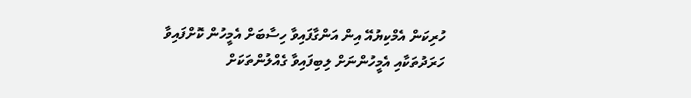ހުރިކަން އެމްކިޔުއޭ އިން އަންގާފައިވާ ހިސާބަށް އެމީހުން ކޮށްފައިވާ ހަރަދުތަކާއި އެމީހުންނަށް ލިބިފައިވާ ގެއްލުންތަކަށް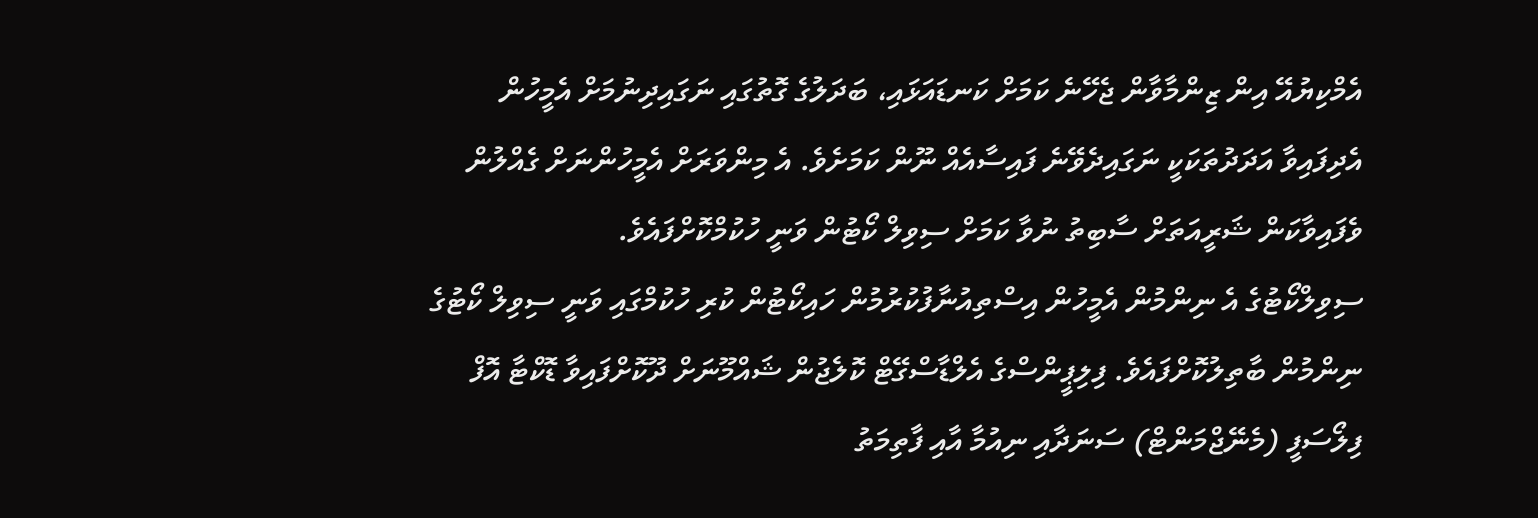އެމްކިޔުއޭ އިން ޒިންމާވާން ޖެހޭނެ ކަމަށް ކަނޑައަޅައި، ބަދަލުގެ ގޮތުގައި ނަގައިދިނުމަށް އެމީހުން އެދިފައިވާ އަދަދުތަކަކީ ނަގައިދެވޭނެ ފައިސާއެއް ނޫން ކަމަށެވެ. އެ މިންވަރަށް އެމީހުންނަށް ގެއްލުން ވެފައިވާކަން ޝަރީއަތަށް ސާބިތު ނުވާ ކަމަށް ސިވިލް ކޯޓުން ވަނީ ހުކުމްކޮށްފައެވެ.
ސިވިލްކޯޓުގެ އެ ނިންމުން އެމީހުން އިސްތިއުނާފުކުރުމުން ހައިކޯޓުން ކުރި ހުކުމްގައި ވަނީ ސިވިލް ކޯޓުގެ ނިންމުން ބާތިލުކޮށްފައެވެ. ފިލިޕީންސްގެ އެލްޑާސްގޭޓް ކޮލެޖުން ޝައްމޫނަށް ދޫކޮށްފައިވާ ޑޮކްޓާ އޮފް ފިލޯސަފީ (މެނޭޖްމަންޓް) ސަނަދާއި ނިއުމާ އާއި ފާތިމަތު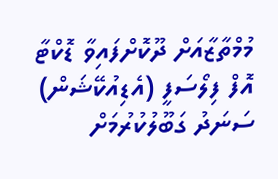މުމްތާޒާއަށް ދޫކޮށްފައިވާ ޑޮކްޓާ އޮފް ފިލޯސަފީ (އެޑިއުކޭޝަން) ސަނަދު ގަބޫލުކުރުމަށް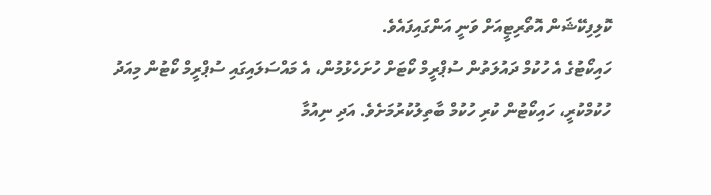ކޮލިފިކޭޝަން އޮތޯރިޓީއަށް ވަނީ އަންގައިފައެވެ.
ހައިކޯޓުގެ އެ ހުކުމް ދައުލަތުން ސުޕްރީމް ކޯޓަށް ހުށަހެޅުމުން، އެ މައްސަލައިގައި ސުޕްރީމް ކޯޓުން މިއަދު ހުކުމްކުރީ، ހައިކޯޓުން ކުރި ހުކުމް ބާތިލުކުރުމަށެވެ. އަދި ނިއުމާ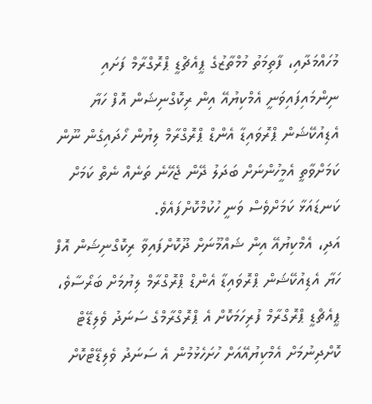މުހައްމަދާއި، ފާތިމަތު މުމްތާޒުގެ ޕީއެޗްޑީ ޕްރޮގްރާމް ފަށައި ނިންމައިފައިވަނީ އެމްކިޔުއޭ އިން ރިކޮގްނިޝަން އޮފް ހަޔާ އެޑިއުކޭޝަން ޕްރޮވައިޑާ އެންޑް ޕްރޮގްރާމް ލިޔުން ހޯދައިގެން ނޫން ކަމަށްވާތީ އެމީހުންނަށް ބަދަލު ދޭން ޖެހޭނެ ތަނެއް ނެތް ކަމަށް ކަނޑައަޅާ ކަމަށްވެސް ވަނީ ހުކުމްކޮށްފައެވެ.
އަދި، އެމްކިޔުއޭ އިން ޝައްމޫނަށް ދޫކޮށްފައިވާ ރިކޮގްނިޝަން އޮފް ހަޔާ އެޑިއުކޭޝަން ޕްރޮވައިޑާ އެންޑް ޕްރޮގްރާމް ލިޔުމަށް ބަރޯސާވެ، ޕީއެޗްޑީ ޕްރޮގްރާމް ފުރިހަމަކޮށް އެ ޕްރޮގްރާމްގެ ސަނަދު ވެލިޑޭޓް ކޮށްދިނުމަށް އެމްކިޔުއޭއަށް ހުށަހެޅުމުން އެ ސަނަދު ވެލިޑޭޓްކޮށް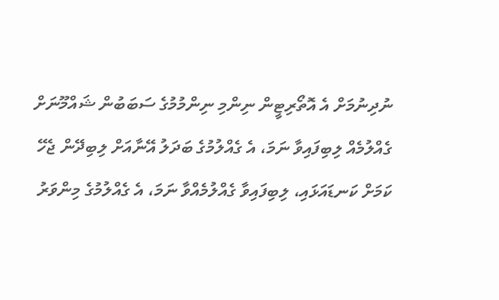ނުދިނުމަށް އެ އޮތޯރިޓީން ނިންމި ނިންމުމުގެ ސަބަބުން ޝައްމޫނަށް ގެއްލުމެއް ލިބިފައިވާ ނަމަ، އެ ގެއްލުމުގެ ބަދަލު އޭނާއަށް ލިބިދޭން ޖެހޭ ކަމަށް ކަނޑައަޅައި، ލިބިފައިވާ ގެއްލުމެއްވާ ނަމަ، އެ ގެއްލުމުގެ މިންވަރު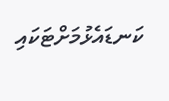ކަނޑައެޅުމަށްޓަކައި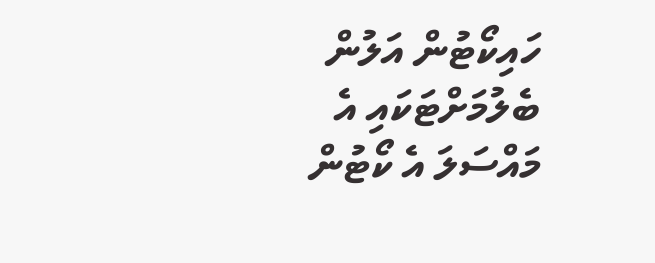ހައިކޯޓުން އަލުން ބެލުމަށްޓަކައި އެ މައްސަލަ އެ ކޯޓުން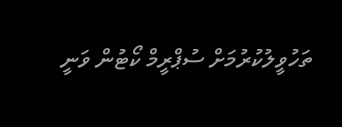ތަހުވީލުކުރުމަށް ސުޕްރީމް ކޯޓުން ވަނީ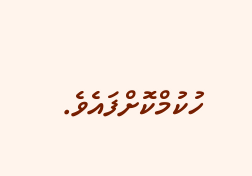ހުކުމްކޮށްފައެވެ.